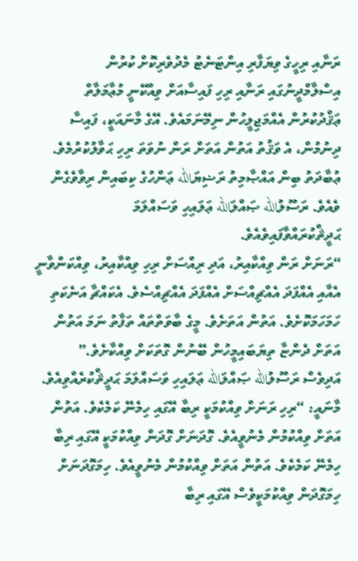ރަނާއި ރިހީގެ ވިޔަފާރި އިންޓަނެޓު މެދުވެރިކޮށް ކުރުން
އިސްލާމްދީނުގައި ރަނާއި ރިހި ފައިސާއަށް ވިއްކޭނީ މުޢާމަލާތް ޢަޤްދުކުރުން އެއްމަޖިލީހުން ނިމޭނަމައެވެ. އޭގެ މާނައަކީ، ފައިސާ ދިނުމުން، އެ ވަޤުތު އަތުން އަތަށް ރަން ނުވަތަ ރިހި ޙަވާލުކުރުމެވެ.
ޢުބާދަތު ބިން އައްޞާމިތު ރަޟިޔަالله ޢަންހުގެ ކިބައިން ރިވާވެގެން ވެއެވެ. ރަސޫލުالله ޞައްލަالله ޢަލައިހި ވަސައްލަމަ ޙަދީޘްކުރައްވާފައިވެއެވެ.
“ރަނަށް ރަން ވިއްކާއިރު، އަދި ރިއްސަށް ރިހި ވިއްކާއިރު، ވިއްކަންވާނީ އެއާއި އެއްފަދަ އެއްޗިއްސަށް އެއްފަދަ އެއްޗިއްސެވެ. އެކައްޗާ އަނެކަތި ހަމަހަމަކޮށެވެ. އަތުން އަތަށެވެ. މީގެ ބާވަތްތައް ތަފާތު ނަމަ އަތުން އަތަށް ދެންޏާ ތިޔަބައިމީހުން ބޭނުން ގޮތަކަށް ވިއްކާށެވެ.”
އަދިވެސް ރަސޫލުالله ޞައްލަالله ޢަލައިހި ވަސައްލަމަ ޙަދީޘްކުރެއްވިއެވެ.
މާނައީ: “ރިހި ރަނަށް ވިއްކުމަކީ ރިބާ އޭގައި ހިމެނޭ ކަމެކެވެ. އަތުން އަތަށް ވިއްކުމުން މެނުވީއެވެ. ގޮދަނަށް ގޮދަން ވިއްކުމަކީ އޭގައި ރިބާ ހިމެނޭ ކަމެކެވެ. އަތުން އަތަށް ވިއްކުމުން މެނުވީއެވެ. ހިމަގޮދަނަށް ހިމަގޮދަން ވިއްކުމަކީވެސް އޭގައި ރިބާ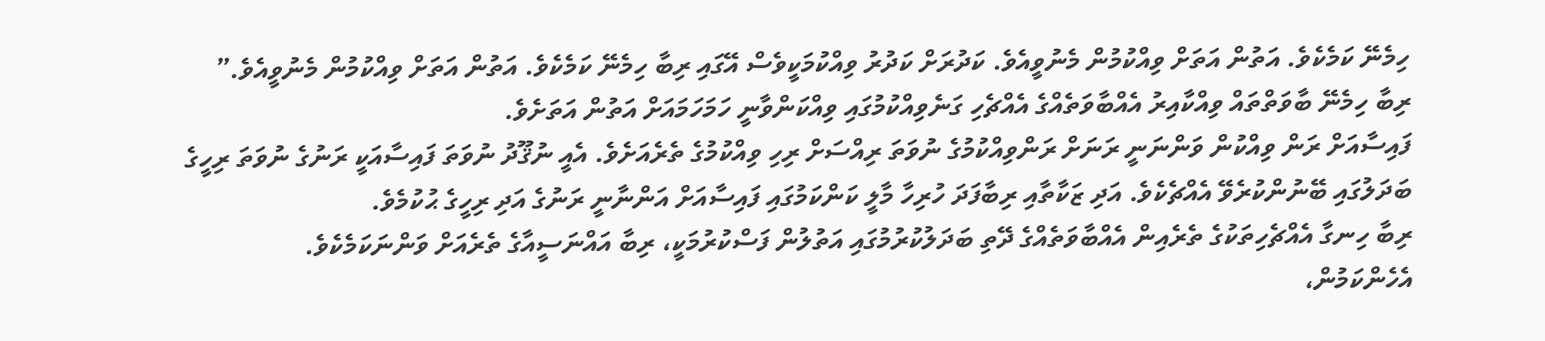ހިމެނޭ ކަމެކެވެ. އަތުން އަތަށް ވިއްކުމުން މެނުވީއެވެ. ކަދުރަށް ކަދުރު ވިއްކުމަކީވެސް އޭގައި ރިބާ ހިމެނޭ ކަމެކެވެ. އަތުން އަތަށް ވިއްކުމުން މެނުވީއެވެ.”
ރިބާ ހިމެނޭ ބާވަތްތައް ވިއްކާއިރު އެއްބާވަތެއްގެ އެއްޗެހި ގަނެވިއްކުމުގައި ވިއްކަންވާނީ ހަމަހަމައަށް އަތުން އަތަށެވެ.
ފައިސާއަށް ރަން ވިއްކުން ވަންނަނީ ރަނަށް ރަންވިއްކުމުގެ ނުވަތަ ރިއްސަށް ރިހި ވިއްކުމުގެ ތެރެއަށެވެ. އެއީ ނުޤޫދު ނުވަތަ ފައިސާއަކީ ރަނުގެ ނުވަތަ ރިހީގެ ބަދަލުގައި ބޭނުންކުރެވޭ އެއްޗެކެވެ. އަދި ޒަކާތާއި ރިބާފަދަ ހުރިހާ މާލީ ކަންކަމުގައި ފައިސާއަށް އަންނާނީ ރަނުގެ އަދި ރިހީގެ ޙުކުމެވެ.
ރިބާ ހިނގާ އެއްޗެހިތަކުގެ ތެރެއިން އެއްބާވަތެއްގެ ދޭތި ބަދަލުކުރުމުގައި އަތުލުން ފަސްކުރުމަކީ، ރިބާ އައްނަސީއާގެ ތެރެއަށް ވަންނަކަމެކެވެ.
އެހެންކަމުން،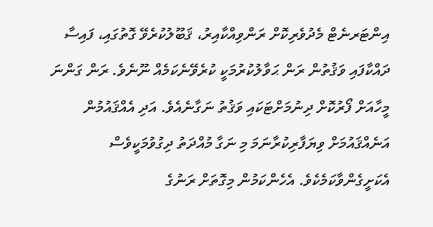އިންޓަރނެޓް މެދުވެރިކޮށް ރަންވިއްކާއިރު، ޤަބޫލުކުރެވޭ ގޮތުގައި، ފައިސާ ދައްކާފައި ވަޤުތުން ރަން ޙަވާލުކުރުމަކީ ކުރެވޭނެކަމެއް ނޫނެވެ. ރަން ގަންނަ މީހާއަށް ފޯރުކޮށް ދިނުމަށްޓަކައި ވަޤުތު ނަގާނެއެވެ. އަދި އެއްޤައުމުން އަނެއްޤައުމަށް ވިޔަފާރިކުރާނަމަ މި ނަގާ މުއްދަތު ދިގުވުމަކީވެސް އެކަށީގެންވާކަމެކެވެ. އެހެންކަމުން މިގޮތަށް ރަނުގެ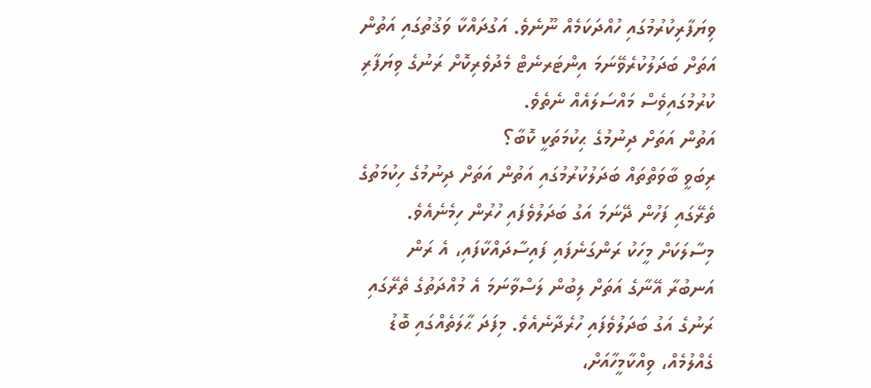ވިޔަފާރިކުރުމުގައި ހުއްދަކަމެއް ނޫނެވެ. އަގުދައްކާ ވަޤުތުގައި އަތުން އަތަށް ބަދަލުކުރެވޭނަމަ އިންޓަރނެޓް މެދުވެރިކޮށް ރަނުގެ ވިޔަފާރި ކުރުމުގައިވެސް މައްސަލައެއް ނެތެވެ.
އަތުން އަތަށް ދިނުމުގެ ޙިކުމަތަކީ ކޮބާ؟
ރިބަވީ ބާވަތްތައް ބަދަލުކުރުމުގައި އަތުން އަތަށް ދިނުމުގެ ހިކުމަތުގެ ތެރޭގައި ފަހުން ދޭނަމަ އަގު ބަދަލުވެފައި ހުރުން ހިމެނެއެވެ. މިސާލަކަށް މީހަކު ރަންގަނެފައި ފައިސާދައްކާފައި، އެ ރަން އަނބުރާ އޭނާގެ އަތަށް ލިބުން ލަސްވާނަމަ އެ މުއްދަތުގެ ތެރޭގައި ރަނުގެ އަގު ބަދަލުވެފައި ހުރެދާނެއެވެ. މިފަދަ ޙާލަތެއްގައި ބޮޑު ގެއްލުމެއް، ވިއްކާމީހާއަށް،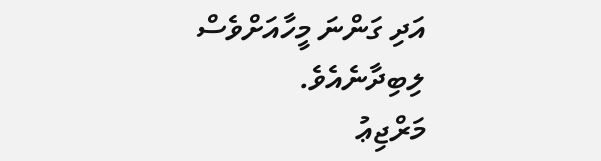އަދި ގަންނަ މީހާއަށްވެސް ލިބިދާނެއެވެ.
މަރްޖިޢު